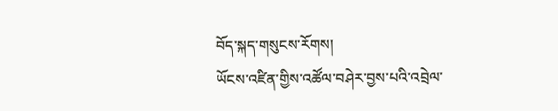བོད་སྐད་གསུངས་རོགས།
ཡོངས་འཛིན་གྱིས་འཚོལ་བཤེར་བྱས་པའི་འབྲེལ་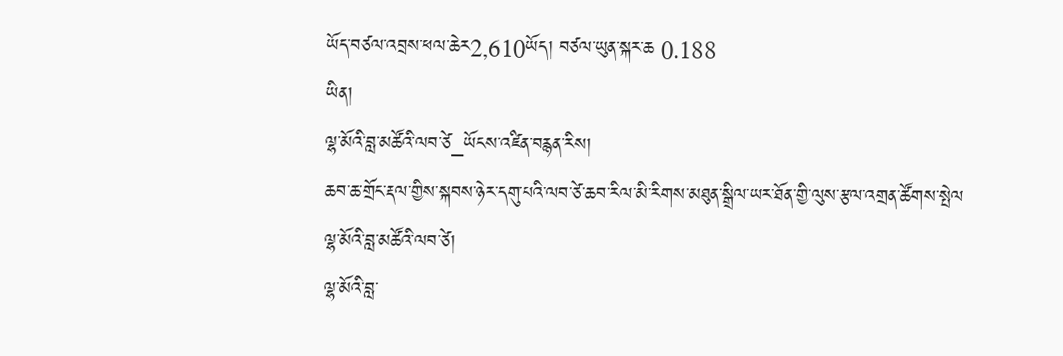ཡོད་བཙལ་འབྲས་ཕལ་ཆེར2,610ཡོད། བཙལ་ཡུན་སྐར་ཆ 0.188
ཡིན།
ལྷ་མོའི་བླ་མཚོའི་ལབ་ཙེ_ཡོངས་འཛིན་བརྙན་རིས།
ཆབ་ཆ་གྲོང་རྡལ་གྱིས་སྐབས་ཉེར་དགུ་པའི་ལབ་ཙེ་ཆབ་རིལ་མི་རིགས་མཐུན་སྒྲིལ་ཡར་ཐོན་གྱི་ལུས་རྩལ་འགྲན་ཚོགས་སྤེལ
ལྷ་མོའི་བླ་མཚོའི་ལབ་ཙེ།
ལྷ་མོའི་བླ་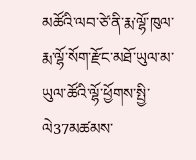མཚོའི་ལབ་ཙེ་ནི་རྨ་ལྷོ་ཁུལ་རྨ་ལྷོ་སོག་རྫོང་མཐོ་ཡུལ་མ་ཡུལ་ཚོའི་ལྷོ་ཕྱོགས་སྤྱི་ལེ37མཚམས་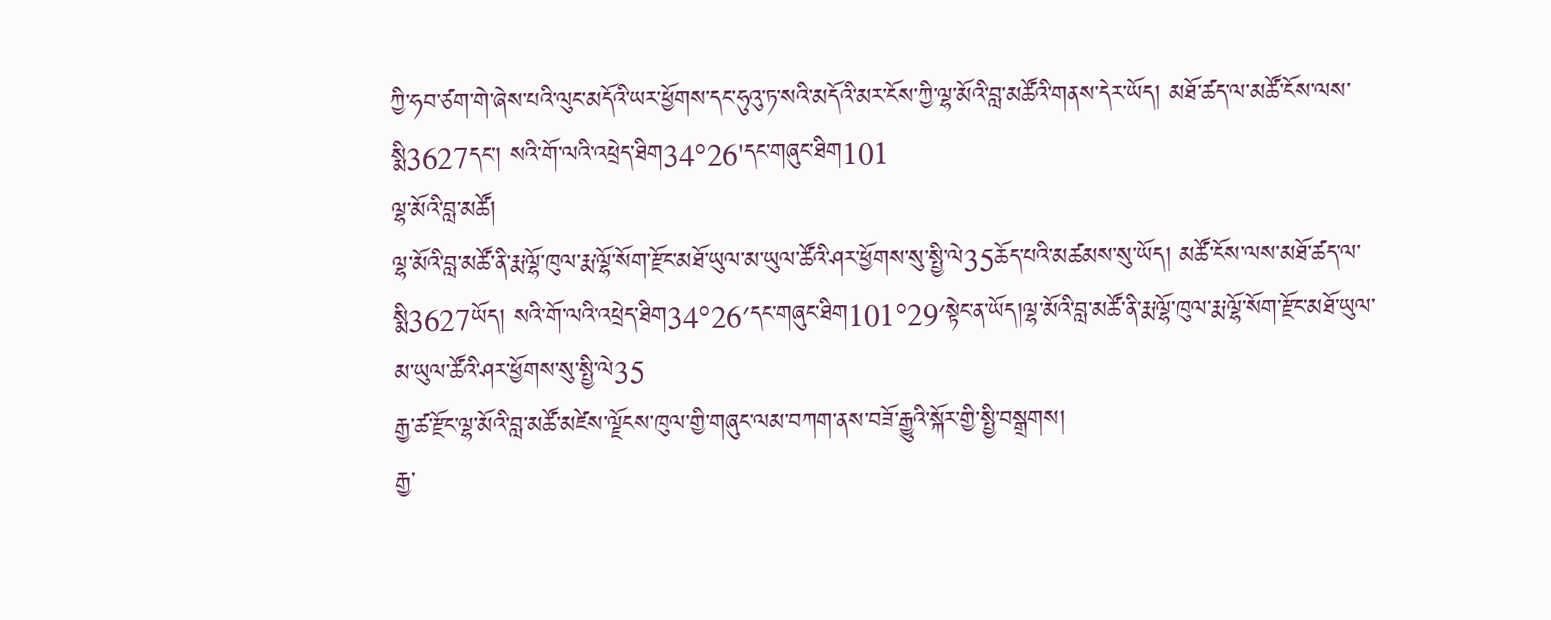ཀྱི་ཧབ་ཙག་གེ་ཞེས་པའི་ལུང་མདོའི་ཡར་ཕྱོགས་དང་ཧུའུ་ཏ་སའི་མདོའི་མར་ངོས་ཀྱི་ལྷ་མོའི་བླ་མཚོའི་གནས་དེར་ཡོད། མཐོ་ཚད་ལ་མཚོ་ངོས་ལས་སྨི3627དང་། སའི་གོ་ལའི་འཕྲེད་ཐིག34°26'དང་གཞུང་ཐིག101
ལྷ་མོའི་བླ་མཚོ།
ལྷ་མོའི་བླ་མཚོ་ནི་རྨ་ལྷོ་ཁུལ་རྨ་ལྷོ་སོག་རྫོང་མཐོ་ཡུལ་མ་ཡུལ་ཚོའི་ཤར་ཕྱོགས་སུ་སྤྱི་ལེ35ཆོད་པའི་མཚམས་སུ་ཡོད། མཚོ་ངོས་ལས་མཐོ་ཚད་ལ་སྨི3627ཡོད། སའི་གོ་ལའི་འཕྲེད་ཐིག34°26′དང་གཞུང་ཐིག101°29′སྟེང་ན་ཡོད།ལྷ་མོའི་བླ་མཚོ་ནི་རྨ་ལྷོ་ཁུལ་རྨ་ལྷོ་སོག་རྫོང་མཐོ་ཡུལ་མ་ཡུལ་ཚོའི་ཤར་ཕྱོགས་སུ་སྤྱི་ལེ35
རྒྱ་ཚ་རྫོང་ལྷ་མོའི་བླ་མཚོ་མཛེས་ལྗོངས་ཁུལ་གྱི་གཞུང་ལམ་བཀག་ནས་བཟོ་རྒྱུའི་སྐོར་གྱི་སྤྱི་བསྒྲགས།
རྒྱ་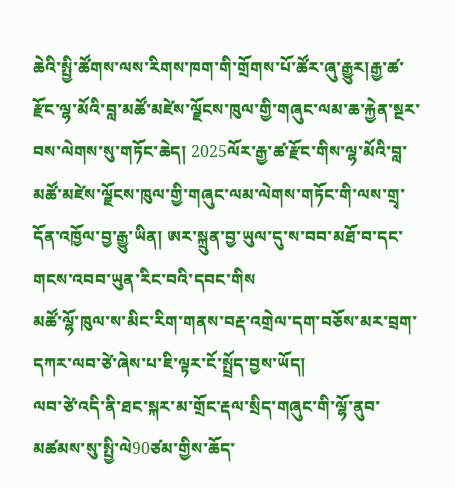ཆེའི་སྤྱི་ཚོགས་ལས་རིགས་ཁག་གི་གྲོགས་པོ་ཚོར་ཞུ་རྒྱུར།རྒྱ་ཚ་རྫོང་ལྷ་མོའི་བླ་མཚོ་མཛེས་ལྗོངས་ཁུལ་གྱི་གཞུང་ལམ་ཆ་རྐྱེན་སྔར་བས་ལེགས་སུ་གཏོང་ཆེད། 2025ལོར་རྒྱ་ཚ་རྫོང་གིས་ལྷ་མོའི་བླ་མཚོ་མཛེས་ལྗོངས་ཁུལ་གྱི་གཞུང་ལམ་ལེགས་གཏོང་གི་ལས་གྲྭ་དོན་འཁྱོལ་བྱ་རྒྱུ་ཡིན། ཨར་སྐྲུན་བྱ་ཡུལ་དུ་ས་བབ་མཐོ་བ་དང་གངས་འབབ་ཡུན་རིང་བའི་དབང་གིས
མཚོ་ལྷོ་ཁུལ་ས་མིང་རིག་གནས་བརྡ་འགྲེལ་དག་བཅོས་མར་བྲག་དཀར་ལབ་ཙེ་ཞེས་པ་ཇི་ལྟར་ངོ་སྤྲོད་བྱས་ཡོད།
ལབ་ཙེ་འདི་ནི་ཐང་སྐར་མ་གྲོང་རྡལ་སྲིད་གཞུང་གི་ལྷོ་ནུབ་མཚམས་སུ་སྤྱི་ལེ90ཙམ་གྱིས་ཆོད་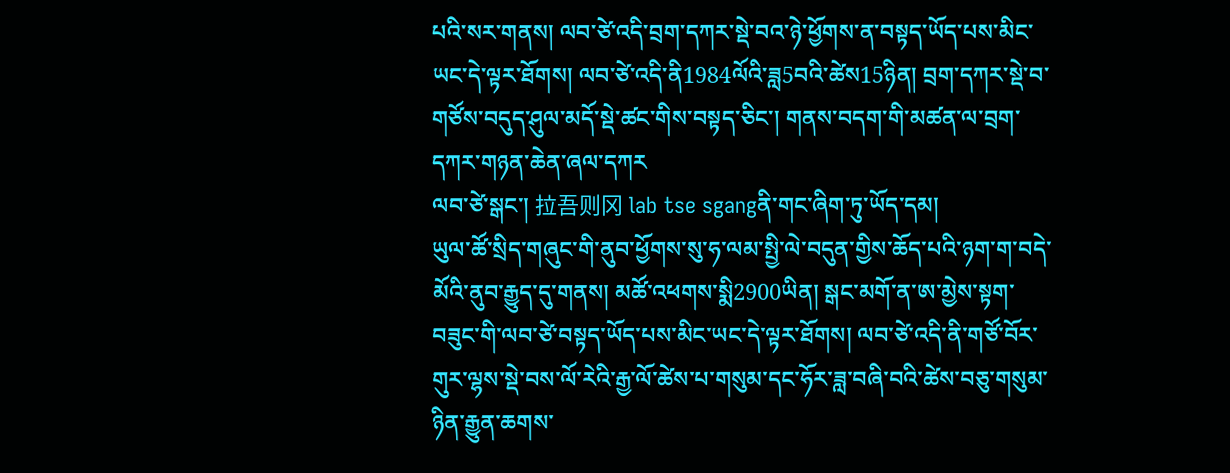པའི་སར་གནས། ལབ་ཙེ་འདི་བྲག་དཀར་སྡེ་བའ་ཉེ་ཕྱོགས་ན་བསྟད་ཡོད་པས་མིང་ཡང་དེ་ལྟར་ཐོགས། ལབ་ཙེ་འདི་ནི1984ལོའི་ཟླ5བའི་ཚེས15ཉིན། བྲག་དཀར་སྡེ་བ་གཙོས་བདུད་ཤུལ་མདོ་སྡེ་ཚང་གིས་བསྟད་ཅིང་། གནས་བདག་གི་མཚན་ལ་བྲག་དཀར་གཉན་ཆེན་ཞལ་དཀར
ལབ་ཙེ་སྒང་། 拉吾则冈 lab tse sgangནི་གང་ཞིག་ཏུ་ཡོད་དམ།
ཡུལ་ཚོ་སྲིད་གཞུང་གི་ནུབ་ཕྱོགས་སུ་ཧ་ལམ་སྤྱི་ལེ་བདུན་གྱིས་ཆོད་པའི་ཉག་ག་བདེ་མོའི་ནུབ་རྒྱུད་དུ་གནས། མཚོ་འཕགས་སྨི2900ཡིན། སྒང་མགོ་ན་ཨ་མྱེས་སྟག་བཟུང་གི་ལབ་ཙེ་བསྟད་ཡོད་པས་མིང་ཡང་དེ་ལྟར་ཐོགས། ལབ་ཙེ་འདི་ནི་གཙོ་བོར་གུར་ལྷས་སྡེ་བས་ལོ་རེའི་རྒྱ་ལོ་ཚེས་པ་གསུམ་དང་ཧོར་ཟླ་བཞི་བའི་ཚེས་བཅུ་གསུམ་ཉིན་རྒྱུན་ཆགས་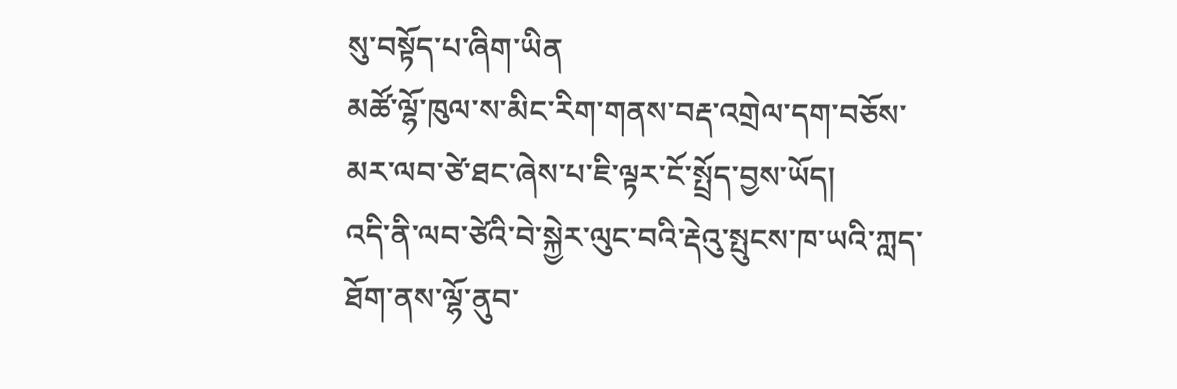སུ་བསྟོད་པ་ཞིག་ཡིན
མཚོ་ལྷོ་ཁུལ་ས་མིང་རིག་གནས་བརྡ་འགྲེལ་དག་བཅོས་མར་ལབ་ཙེ་ཐང་ཞེས་པ་ཇི་ལྟར་ངོ་སྤྲོད་བྱས་ཡོད།
འདི་ནི་ལབ་ཙེའི་བེ་སྐྱེར་ལུང་བའི་རྡེའུ་སྤུངས་ཁ་ཡའི་ཀླད་ཐོག་ནས་ལྷོ་ནུབ་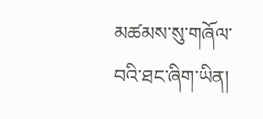མཚམས་སུ་གཞོལ་བའི་ཐང་ཞིག་ཡིན།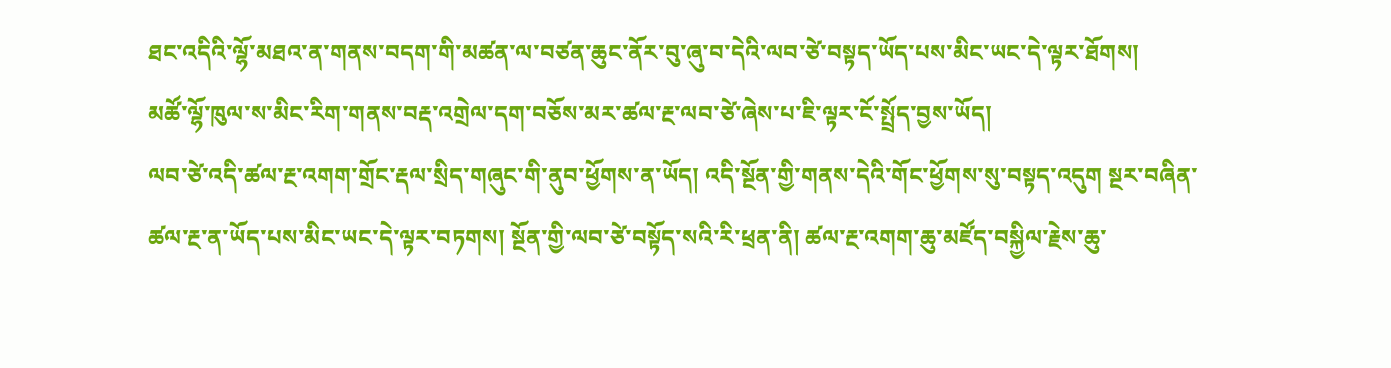ཐང་འདིའི་ལྷོ་མཐའ་ན་གནས་བདག་གི་མཚན་ལ་བཙན་ཆུང་ནོར་བུ་ཞུ་བ་དེའི་ལབ་ཙེ་བསྟད་ཡོད་པས་མིང་ཡང་དེ་ལྟར་ཐོགས།
མཚོ་ལྷོ་ཁུལ་ས་མིང་རིག་གནས་བརྡ་འགྲེལ་དག་བཅོས་མར་ཚལ་རྔ་ལབ་ཙེ་ཞེས་པ་ཇི་ལྟར་ངོ་སྤྲོད་བྱས་ཡོད།
ལབ་ཙེ་འདི་ཚལ་རྔ་འགག་གྲོང་རྡལ་སྲིད་གཞུང་གི་ནུབ་ཕྱོགས་ན་ཡོད། འདི་སྔོན་གྱི་གནས་དེའི་གོང་ཕྱོགས་སུ་བསྟད་འདུག སྔར་བཞིན་ཚལ་རྔ་ན་ཡོད་པས་མིང་ཡང་དེ་ལྟར་བཏགས། སྔོན་གྱི་ལབ་ཙེ་བསྟོད་སའི་རི་ཕྲན་ནི། ཚལ་རྔ་འགག་ཆུ་མཛོད་བསྐྱིལ་རྗེས་ཆུ་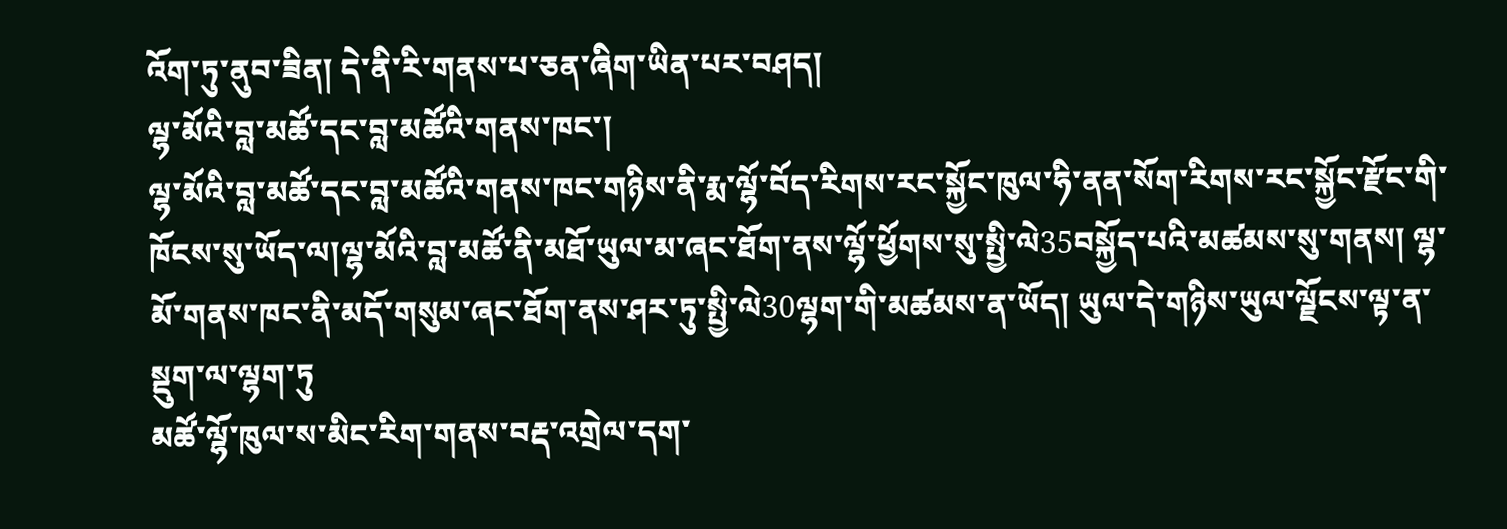འོག་ཏུ་ནུབ་ཟིན། དེ་ནི་རི་གནས་པ་ཅན་ཞིག་ཡིན་པར་བཤད།
ལྷ་མོའི་བླ་མཚོ་དང་བླ་མཚོའི་གནས་ཁང་།
ལྷ་མོའི་བླ་མཚོ་དང་བླ་མཚོའི་གནས་ཁང་གཉིས་ནི་རྨ་ལྷོ་བོད་རིགས་རང་སྐྱོང་ཁུལ་ཧི་ནན་སོག་རིགས་རང་སྐྱོང་རྫོང་གི་ཁོངས་སུ་ཡོད་ལ།ལྷ་མོའི་བླ་མཚོ་ནི་མཐོ་ཡུལ་མ་ཞང་ཐོག་ནས་ལྷོ་ཕྱོགས་སུ་སྤྱི་ལེ35བསྐྱོད་པའི་མཚམས་སུ་གནས། ལྷ་མོ་གནས་ཁང་ནི་མདོ་གསུམ་ཞང་ཐོག་ནས་ཤར་ཏུ་སྤྱི་ལེ30ལྷག་གི་མཚམས་ན་ཡོད། ཡུལ་དེ་གཉིས་ཡུལ་ལྗོངས་ལྟ་ན་སྡུག་ལ་ལྷག་ཏུ
མཚོ་ལྷོ་ཁུལ་ས་མིང་རིག་གནས་བརྡ་འགྲེལ་དག་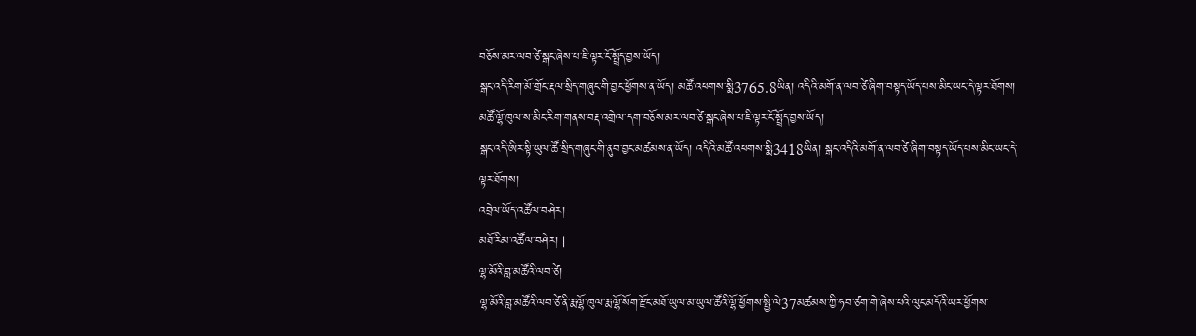བཅོས་མར་ལབ་ཙེ་སྒང་ཞེས་པ་ཇི་ལྟར་ངོ་སྤྲོད་བྱས་ཡོད།
སྒང་འདི་རིག་མོ་གྲོང་རྡལ་སྲིད་གཞུང་གི་བྱང་ཕྱོགས་ན་ཡོད། མཚོ་འཕགས་སྨི3765.8ཡིན། འདིའི་མགོ་ན་ལབ་ཙེ་ཞིག་བསྟད་ཡོད་པས་མིང་ཡང་དེ་ལྟར་ཐོགས།
མཚོ་ལྷོ་ཁུལ་ས་མིང་རིག་གནས་བརྡ་འགྲེལ་དག་བཅོས་མར་ལབ་ཙེ་སྒང་ཞེས་པ་ཇི་ལྟར་ངོ་སྤྲོད་བྱས་ཡོད།
སྒང་འདི་ཨིར་སྟི་ཡུལ་ཚོ་སྲིད་གཞུང་གི་ནུབ་བྱང་མཚམས་ན་ཡོད། འདིའི་མཚོ་འཕགས་སྨི3418ཡིན། སྒང་འདིའི་མགོ་ན་ལབ་ཙེ་ཞིག་བསྟད་ཡོད་པས་མིང་ཡང་དེ་ལྟར་ཐོགས།
འབྲེལ་ཡོད་འཚོལ་བཤེར།
མཐོ་རིམ་འཚོལ་བཤེར། |
ལྷ་མོའི་བླ་མཚོའི་ལབ་ཙེ།
ལྷ་མོའི་བླ་མཚོའི་ལབ་ཙེ་ནི་རྨ་ལྷོ་ཁུལ་རྨ་ལྷོ་སོག་རྫོང་མཐོ་ཡུལ་མ་ཡུལ་ཚོའི་ལྷོ་ཕྱོགས་སྤྱི་ལེ37མཚམས་ཀྱི་ཧབ་ཙག་གེ་ཞེས་པའི་ལུང་མདོའི་ཡར་ཕྱོགས་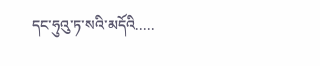དང་ཧུའུ་ཏ་སའི་མདོའི.....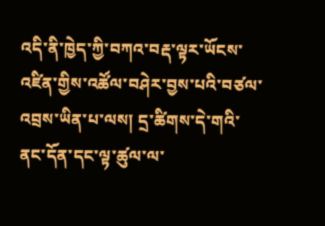འདི་ནི་ཁྱེད་ཀྱི་བཀའ་བརྡ་ལྟར་ཡོངས་འཛིན་གྱིས་འཚོལ་བཤེར་བྱས་པའི་བཙལ་འབྲས་ཡིན་པ་ལས། དྲ་ཚིགས་དེ་གའི་ནང་དོན་དང་ལྟ་ཚུལ་ལ་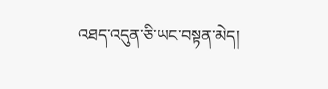འཐད་འདུན་ཅི་ཡང་བསྟན་མེད།